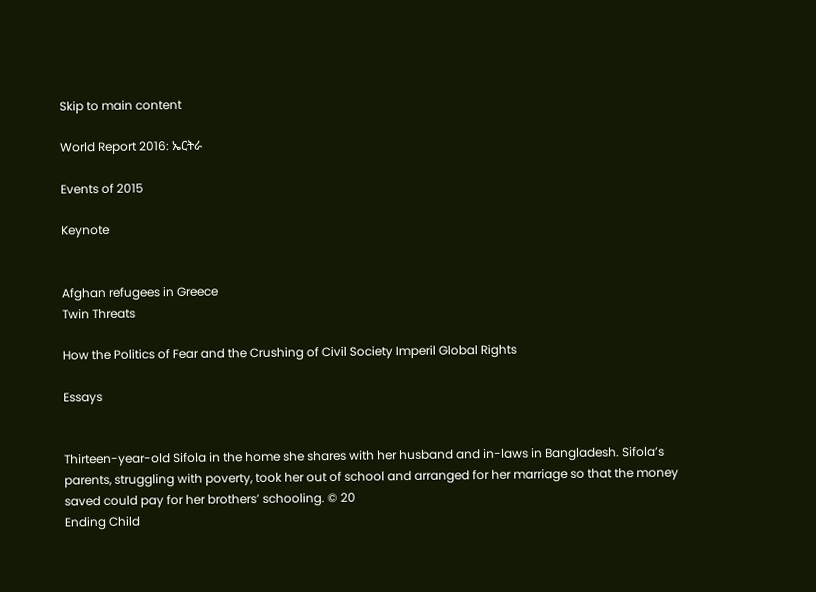Skip to main content

World Report 2016: ኤርትራ

Events of 2015

Keynote


Afghan refugees in Greece
Twin Threats

How the Politics of Fear and the Crushing of Civil Society Imperil Global Rights

Essays


Thirteen-year-old Sifola in the home she shares with her husband and in-laws in Bangladesh. Sifola’s parents, struggling with poverty, took her out of school and arranged for her marriage so that the money saved could pay for her brothers’ schooling. © 20
Ending Child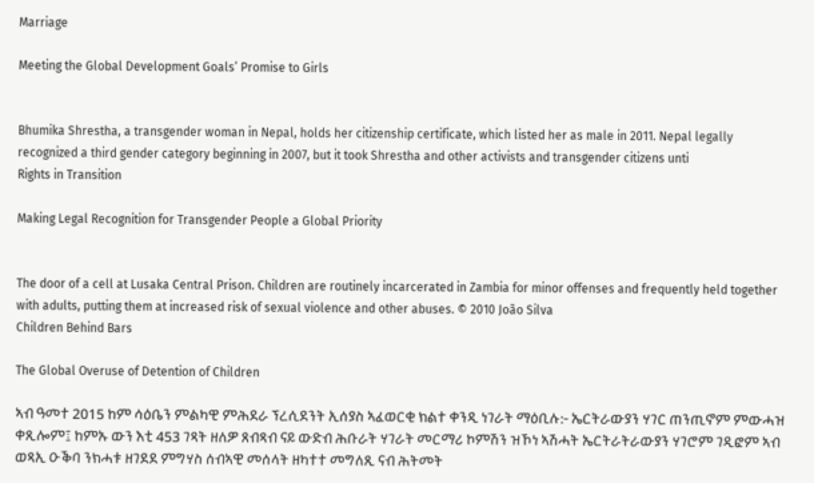Marriage

Meeting the Global Development Goals’ Promise to Girls


Bhumika Shrestha, a transgender woman in Nepal, holds her citizenship certificate, which listed her as male in 2011. Nepal legally recognized a third gender category beginning in 2007, but it took Shrestha and other activists and transgender citizens unti
Rights in Transition

Making Legal Recognition for Transgender People a Global Priority


The door of a cell at Lusaka Central Prison. Children are routinely incarcerated in Zambia for minor offenses and frequently held together with adults, putting them at increased risk of sexual violence and other abuses. © 2010 João Silva
Children Behind Bars

The Global Overuse of Detention of Children

ኣብ ዓመተ 2015 ከም ሳዕቤን ምልካዊ ምሕደራ ፕረሲደንት ኢሰያስ ኣፈወርቂ ክልተ ቀንዲ ነገራት ማዕቢሉ:- ኤርትራውያን ሃገር ጠንጢኖም ምውሓዝ ቀጺሎም፤ ከምኡ ውን እቲ 453 ገጻት ዘለዎ ጸብጻብ ናይ ውድብ ሕቡራት ሃገራት መርማሪ ኮምሽን ዝኾነ ኣሽሓት ኤርትራትራውያን ሃገሮም ገዲፎም ኣብ ወጻኢ ዑቕባ ንክሓቱ ዘገደደ ምግሃስ ሰብኣዊ መሰላት ዘካተተ መግለጺ ናብ ሕትመት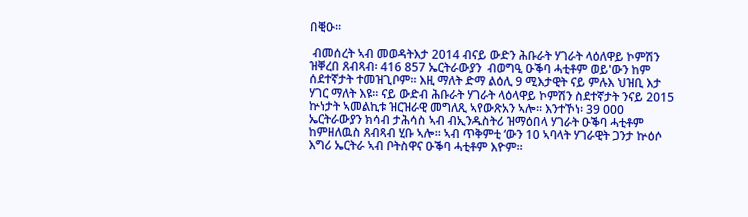በቒዑ።

 ብመሰረት ኣብ መወዳትእታ 2014 ብናይ ውድን ሕቡራት ሃገራት ላዕለዋይ ኮምሽን ዝቐረበ ጸብጻብ፡ 416 857 ኤርትራውያን  ብወግዒ ዑቕባ ሓቲቶም ወይ'ውን ከም ሰደተኛታት ተመዝጊቦም። እዚ ማለት ድማ ልዕሊ 9 ሚእታዊት ናይ ምሉእ ህዝቢ እታ ሃገር ማለት እዩ። ናይ ውድብ ሕቡራት ሃገራት ላዕላዋይ ኮምሽን ስደተኛታት ንናይ 2015 ኵነታት ኣመልኪቱ ዝርዝራዊ መግለጺ ኣየውጽአን ኣሎ። እንተኾነ፡ 39 000 ኤርትራውያን ክሳብ ታሕሳስ ኣብ ብኢንዱስትሪ ዝማዕበላ ሃገራት ዑቕባ ሓቲቶም ከምዘለዉስ ጸብጻብ ሂቡ ኣሎ። ኣብ ጥቅምቲ ‘ውን 10 ኣባላት ሃገራዊት ጋንታ ኵዕሶ እግሪ ኤርትራ ኣብ ቦትስዋና ዑቕባ ሓቲቶም እዮም።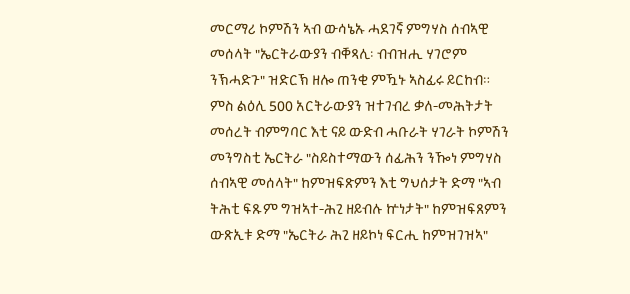መርማሪ ኮምሽን ኣብ ውሳኔኡ ሓደገኛ ምግሃስ ሰብኣዊ መሰላት "ኤርትራውያን ብቐጻሊ፡ ብብዝሒ ሃገሮም ንኽሓድጉ" ዝድርኽ ዘሎ ጠንቂ ምዃኑ ኣስፊሩ ይርከብ። ምስ ልዕሊ 500 አርትራውያን ዝተገብረ ቃለ-መሕትታት መሰረት ብምግባር እቲ ናይ ውድብ ሓቡራት ሃገራት ኮምሽን መንግስቲ ኤርትራ "ስይስተማውን ሰፊሕን ንዀነ ምግሃስ ሰብኣዊ መሰላት" ከምዝፍጽምን እቲ ግህሰታት ድማ "ኣብ ትሕቲ ፍጹም ግዝኣተ-ሕጊ ዘይብሉ ኵነታት" ከምዝፍጸምን ውጽኢቱ ድማ "ኤርትራ ሕጊ ዘይኮነ ፍርሒ ከምዝገዝኣ"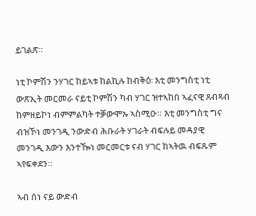ይገልጽ።

ነቲ ኮምሽን ንሃገር ከይኣቱ ከልኪሉ ከብቅዕ፡ እቲ መንግስቲ ነቲ ውጽኢት መርመራ ናይቲ ኮምሽን ካብ ሃገር ዝተኣከበ ኣፈናዊ ጸብጻብ ከምዘይኮነ ብምምልካት ተቓውሞኡ ኣስሚዑ። እቲ መንግስቲ ግና ብዝኾነ መንገዲ ንውድብ ሕቡራት ሃገራት ብፍሉይ መዳያዊ መንገዲ እውን እንተዀነ መርመርቱ ናብ ሃገር ክኣትዉ ብፍጹም ኣየፍቀደን።

ኣብ ሰነ ናይ ውድብ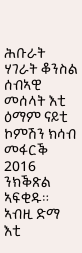ሕቡራት ሃገራት ቆንስል ሰብኣዊ መሰላት እቲ ዕማም ናይቲ ኮምሽን ክሳብ መፋርቕ 2016 ንክቕጽል ኣፍቂዱ። ኣብዚ ድማ እቲ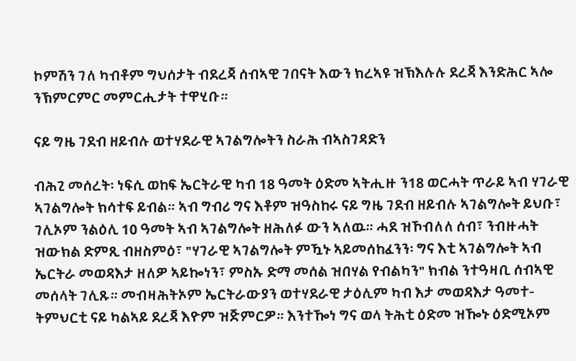ኮምሽን ገለ ካብቶም ግህሰታት ብደረጃ ሰብኣዊ ገበናት እውን ክረኣዩ ዝኽእሉሉ ደረጃ እንድሕር ኣሎ ንኽምርምር መምርሒታት ተዋሂቡ።

ናይ ግዜ ገደብ ዘይብሉ ወተሃደራዊ ኣገልግሎትን ስራሕ ብኣስገዳድን

ብሕጊ መሰረት፡ ነፍሲ ወከፍ ኤርትራዊ ካብ 18 ዓመት ዕድመ ኣትሒዙ ን18 ወርሓት ጥራይ ኣብ ሃገራዊ ኣገልግሎት ክሳተፍ ይብል። ኣብ ግብሪ ግና እቶም ዝዓስከሩ ናይ ግዜ ገደብ ዘይብሉ ኣገልግሎት ይህቡ፣ ገሊኦም ንልዕሊ 10 ዓመት ኣብ ኣገልግሎት ዘሕለፉ ውን ኣለዉ። ሓደ ዝኾብለለ ሰብ፣ ንብዙሓት ዝውክል ድምጺ ብዘስምዕ፣ "ሃገራዊ ኣገልግሎት ምዃኑ ኣይመሰከፈንን፡ ግና እቲ ኣገልግሎት ኣብ ኤርትራ መወዳእታ ዘለዎ ኣይኰነን፣ ምስኡ ድማ መሰል ዝበሃል የብልካን" ክብል ንተዓዛቢ ሰብኣዊ መሰላት ገሊጹ። መብዛሕትኦም ኤርትራውያን ወተሃደራዊ ታዕሊም ካብ እታ መወዳእታ ዓመተ-ትምህርቲ ናይ ካልኣይ ደረጃ እዮም ዝጅምርዎ። እንተዀነ ግና ወላ ትሕቲ ዕድመ ዝዀኑ ዕድሚኦም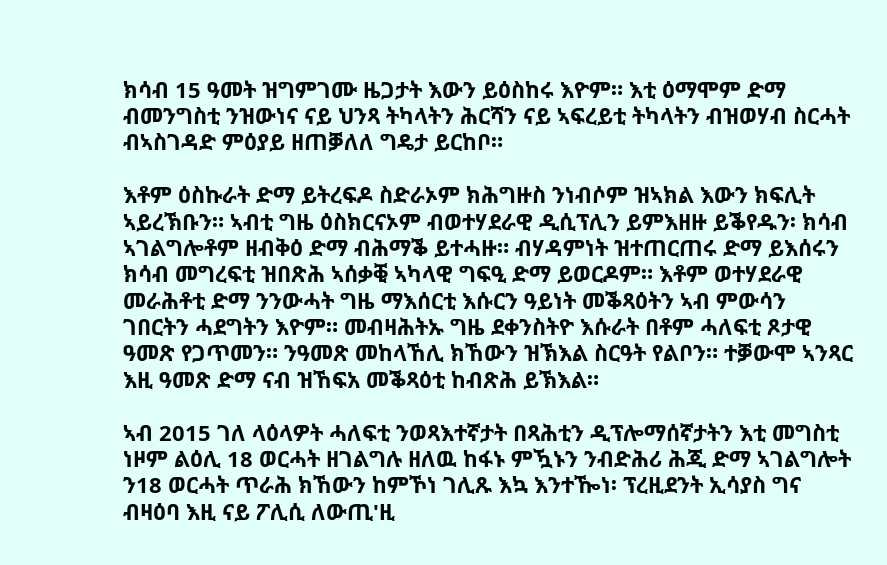ክሳብ 15 ዓመት ዝግምገሙ ዜጋታት እውን ይዕስከሩ እዮም። እቲ ዕማሞም ድማ ብመንግስቲ ንዝውነና ናይ ህንጻ ትካላትን ሕርሻን ናይ ኣፍረይቲ ትካላትን ብዝወሃብ ስርሓት ብኣስገዳድ ምዕያይ ዘጠቓለለ ግዴታ ይርከቦ።

እቶም ዕስኩራት ድማ ይትረፍዶ ስድራኦም ክሕግዙስ ንነብሶም ዝኣክል እውን ክፍሊት ኣይረኽቡን። ኣብቲ ግዜ ዕስክርናኦም ብወተሃደራዊ ዲሲፕሊን ይምእዘዙ ይቕየዱን፡ ክሳብ ኣገልግሎቶም ዘብቅዕ ድማ ብሕማቕ ይተሓዙ። ብሃዳምነት ዝተጠርጠሩ ድማ ይእሰሩን ክሳብ መግረፍቲ ዝበጽሕ ኣሰቃቒ ኣካላዊ ግፍዒ ድማ ይወርዶም። እቶም ወተሃደራዊ መራሕቶቲ ድማ ንንውሓት ግዜ ማእሰርቲ እሱርን ዓይነት መቕጻዕትን ኣብ ምውሳን ገበርትን ሓደግትን እዮም። መብዛሕትኡ ግዜ ደቀንስትዮ እሱራት በቶም ሓለፍቲ ጾታዊ ዓመጽ የጋጥመን። ንዓመጽ መከላኸሊ ክኸውን ዝኽእል ስርዓት የልቦን። ተቓውሞ ኣንጻር እዚ ዓመጽ ድማ ናብ ዝኸፍአ መቕጻዕቲ ከብጽሕ ይኽእል።

ኣብ 2015 ገለ ላዕላዎት ሓለፍቲ ንወጻእተኛታት በጻሕቲን ዲፕሎማሰኛታትን እቲ መግስቲ ነዞም ልዕሊ 18 ወርሓት ዘገልግሉ ዘለዉ ከፋኑ ምዃኑን ንብድሕሪ ሕጂ ድማ ኣገልግሎት ን18 ወርሓት ጥራሕ ክኸውን ከምኾነ ገሊጹ እኳ እንተዀነ፡ ፕረዚደንት ኢሳያስ ግና ብዛዕባ እዚ ናይ ፖሊሲ ለውጢ'ዚ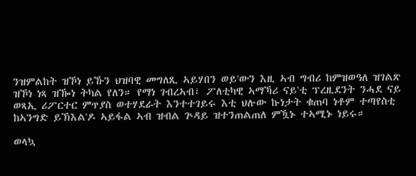ንዝምልከት ዝኾነ ይኹን ህዝባዊ መግለጺ ኣይሃበን ወይ'ውን እዚ ኣብ ግብሪ ከምዝወዓለ ዝገልጽ ዝኾነ ነጻ ዝዀነ ትካል የለን። የማነ ገብረኣብ፣ ፖለቲካዊ ኣማኻሪ ናይ'ቲ ፕረዚደንት ንሓደ ናይ ወጻኢ ሪፖርተር ምጥያስ ወተሃደራት እንተተገይሩ እቲ ህሉው ኩነታት ቁጠባ ነቶም ተጣየስቲ ከኣንግድ ይኽእል'ዶ ኣይፋል ኣብ ዝብል ጕዳይ ዝተንጠልጠለ ምዃኑ ተኣሚኑ ነይሩ።

ወላኳ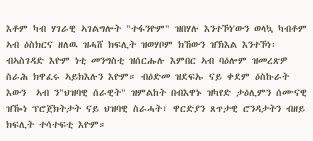እቶም ካብ ሃገራዊ ኣገልግሎት "ተፋንዮም" ዝበሃሉ እንተኾነ'ውን ወላኳ ካብቶም ኣብ ዕስክርና ዘለዉ ዝሓሸ ክፍሊት ዝወሃቦም ክኸውን ዝኽእል እንተኾነ፡ ብኣስገዳድ እዮም ነቲ መንግስቲ ዝሰርሑሉ እምበር ኣብ ባዕሎም ዝመረጽዎ ስራሕ ክዋፈሩ ኣይክእሉን እዮም። ብዕድመ ዝደፍኡ ናይ ቀደም ዕስኩራት እውን  ኣብ ን"ህዝባዊ ሰራዊት" ዝምልከት በብእዋኑ ዝካየድ ታዕሊምን ሰሙናዊ ዝዀነ ፕሮጀክትታት ናይ ህዝባዊ ስራሓት፣ ዋርድያን ጸጥታዊ ሮንዳታትን ብዘይ ክፍሊት ተሳተፍቲ እዮም።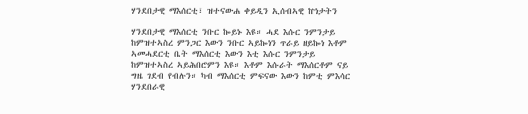ሃንደበታዊ ማእሰርቲ፣ ዝተናውሐ ቀይዲን ኢሰብኣዊ ኵነታትን

ሃንደበታዊ ማእሰርቲ ንቡር ኰይኑ እዩ። ሓደ እሱር ንምንታይ ከምዝተኣስረ ምንጋር እውን ንቡር ኣይኰነን ጥራይ ዘይኰነ እቶም ኣመሓደርቲ ቤት ማእሰርቲ እውን እቲ እሱር ንምንታይ ከምዝተኣስረ ኣይሕበሮምን እዩ። እቶም እሱራት ማእሰርቶም ናይ ግዜ ገደብ የብሉን። ካብ ማእሰርቲ ምፍናው እውን ከምቲ ምእሳር ሃንደበራዊ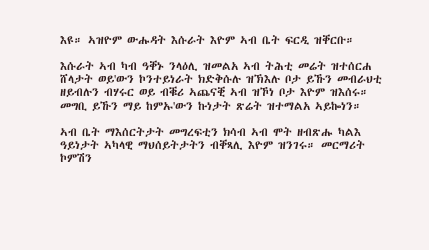እዩ። ኣዝዮም ውሑዳት እሱራት እዮም ኣብ ቤት ፍርዲ ዝቐርቡ።

እሱራት ኣብ ካብ ዓቐኑ ንላዕሊ ዝመልአ ኣብ ትሕቲ መሬት ዝተሰርሐ ሸላታት ወይ'ውን ኮንተይነራት ክድቅሱሉ ዝኽእሉ ቦታ ይኹን መብራህቲ ዘይብሉን ብሃሩር ወይ ብቑሪ ኣጨናቒ ኣብ ዝኾነ ቦታ እዮም ዝእሰሩ። መግቢ ይኹን ማይ ከምኡ'ውን ኩነታት ጽሬት ዝተማልአ ኣይኰነን።

ኣብ ቤት ማእሰርትታት መግረፍቲን ክሳብ ኣብ ሞት ዘብጽሑ ካልእ ዓይነታት ኣካላዊ ማህሰይትታትን ብቐጻሊ እዮም ዝንገሩ። መርማሪት ኮምሽን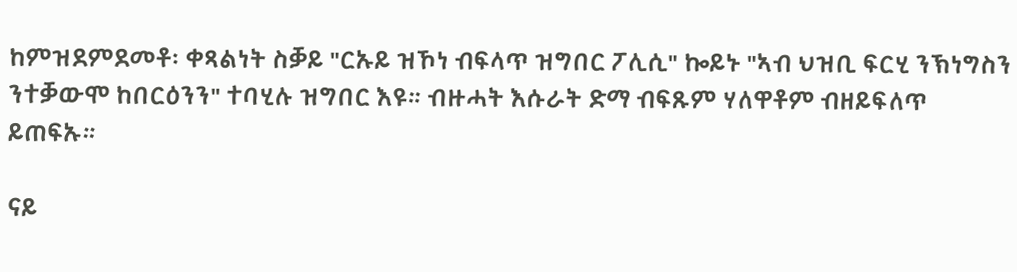ከምዝደምደመቶ፡ ቀጻልነት ስቓይ "ርኡይ ዝኾነ ብፍላጥ ዝግበር ፖሊሲ" ኰይኑ "ኣብ ህዝቢ ፍርሂ ንኽነግስን ንተቓውሞ ከበርዕንን" ተባሂሉ ዝግበር እዩ። ብዙሓት እሱራት ድማ ብፍጹም ሃለዋቶም ብዘይፍለጥ ይጠፍኡ።

ናይ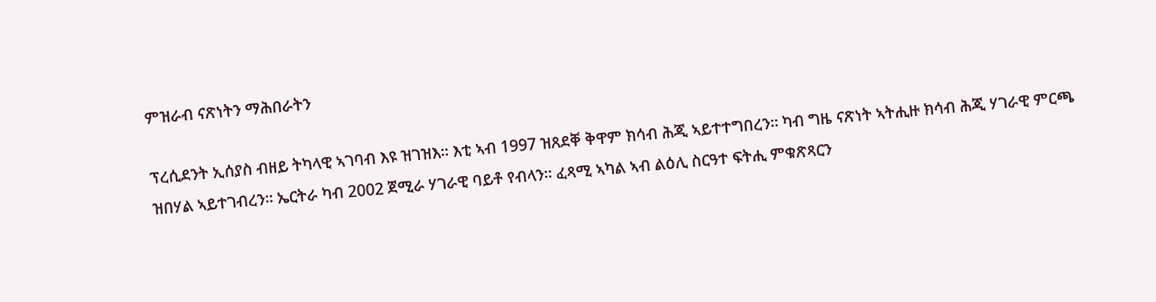ምዝራብ ናጽነትን ማሕበራትን

ፕረሲደንት ኢሰያስ ብዘይ ትካላዊ ኣገባብ እዩ ዝገዝእ። እቲ ኣብ 1997 ዝጸደቐ ቅዋም ክሳብ ሕጂ ኣይተተግበረን። ካብ ግዜ ናጽነት ኣትሒዙ ክሳብ ሕጂ ሃገራዊ ምርጫ ዝበሃል ኣይተገብረን። ኤርትራ ካብ 2002 ጀሚራ ሃገራዊ ባይቶ የብላን። ፈጻሚ ኣካል ኣብ ልዕሊ ስርዓተ ፍትሒ ምቁጽጻርን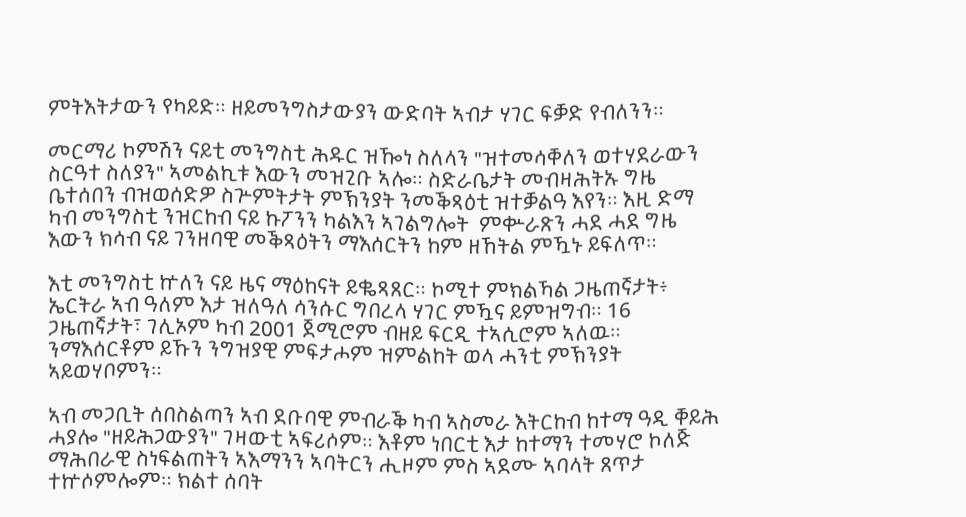ምትእትታውን የካይድ። ዘይመንግስታውያን ውድባት ኣብታ ሃገር ፍቓድ የብለንን።

መርማሪ ኮምሽን ናይቲ መንግስቲ ሕዱር ዝዀነ ስለላን "ዝተመሳቐለን ወተሃደራውን ስርዓተ ስለያን" ኣመልኪቱ እውን መዝጊቡ ኣሎ። ስድራቤታት መብዛሕትኡ ግዜ  ቤተሰበን ብዝወሰድዎ ስጕምትታት ምኽንያት ንመቕጻዕቲ ዝተቓልዓ እየን። እዚ ድማ ካብ መንግስቲ ንዝርከብ ናይ ኩፖንን ካልእን ኣገልግሎት  ምቍራጽን ሓደ ሓደ ግዜ እውን ክሳብ ናይ ገንዘባዊ መቕጻዕትን ማእሰርትን ከም ዘኸትል ምዃኑ ይፍለጥ።

እቲ መንግስቲ ኵለን ናይ ዜና ማዕከናት ይቈጻጸር። ኮሚተ ምክልኻል ጋዜጠኛታት፥ ኤርትራ ኣብ ዓለም እታ ዝለዓለ ሳንሱር ግበረላ ሃገር ምዃና ይምዝግብ። 16 ጋዜጠኛታት፣ ገሊኦም ካብ 2001 ጀሚሮም ብዘይ ፍርዲ ተኣሲሮም ኣለዉ። ንማእሰርቶም ይኹን ንግዝያዊ ምፍታሖም ዝምልከት ወላ ሓንቲ ምኽንያት ኣይወሃቦምን።

ኣብ መጋቢት ሰበስልጣን ኣብ ደቡባዊ ምብራቕ ካብ ኣስመራ እትርከብ ከተማ ዓዲ ቐይሕ ሓያሎ "ዘይሕጋውያን" ገዛውቲ ኣፍሪሶም። እቶም ነበርቲ እታ ከተማን ተመሃሮ ኮለጅ ማሕበራዊ ስነፍልጠትን ኣእማንን ኣባትርን ሒዞም ምስ ኣደሙ ኣባላት ጸጥታ ተኵሶምሎም። ክልተ ሰባት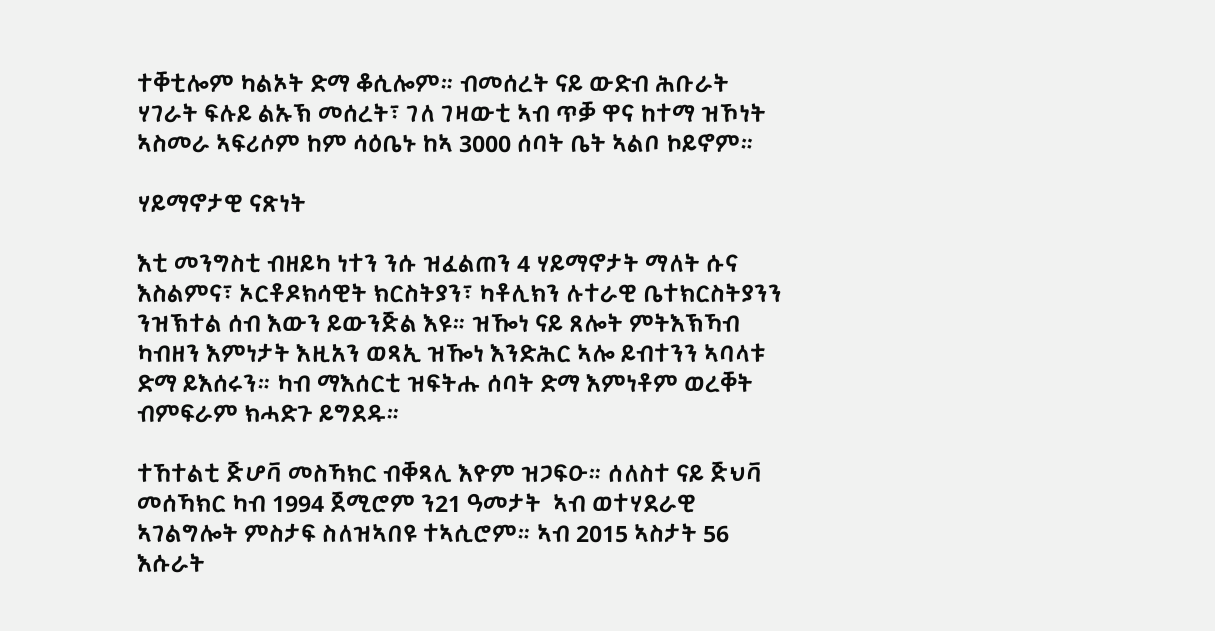ተቐቲሎም ካልኦት ድማ ቆሲሎም። ብመሰረት ናይ ውድብ ሕቡራት ሃገራት ፍሉይ ልኡኽ መሰረት፣ ገለ ገዛውቲ ኣብ ጥቓ ዋና ከተማ ዝኾነት ኣስመራ ኣፍሪሶም ከም ሳዕቤኑ ከኣ 3000 ሰባት ቤት ኣልቦ ኮይኖም።

ሃይማኖታዊ ናጽነት

እቲ መንግስቲ ብዘይካ ነተን ንሱ ዝፈልጠን 4 ሃይማኖታት ማለት ሱና እስልምና፣ ኦርቶዶክሳዊት ክርስትያን፣ ካቶሊክን ሉተራዊ ቤተክርስትያንን ንዝኽተል ሰብ እውን ይውንጅል እዩ። ዝዀነ ናይ ጸሎት ምትእኽኻብ ካብዘን እምነታት እዚአን ወጻኢ ዝዀነ እንድሕር ኣሎ ይብተንን ኣባላቱ ድማ ይእሰሩን። ካብ ማእሰርቲ ዝፍትሑ ሰባት ድማ እምነቶም ወረቐት ብምፍራም ክሓድጉ ይግደዱ።

ተኸተልቲ ጅሆቫ መስኻክር ብቐጻሊ እዮም ዝጋፍዑ። ሰለስተ ናይ ጅህቫ መሰኻክር ካብ 1994 ጀሚሮም ን21 ዓመታት  ኣብ ወተሃደራዊ ኣገልግሎት ምስታፍ ስለዝኣበዩ ተኣሲሮም። ኣብ 2015 ኣስታት 56 እሱራት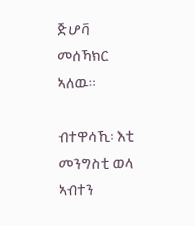ጅሆቫ መሰኻክር ኣለዉ።

ብተዋሳኺ፡ እቲ መንግስቲ ወላ ኣብተን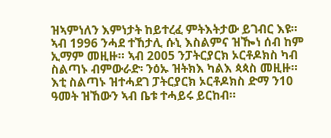ዝኣምነለን እምነታት ከይተረፈ ምትእትታው ይገብር እዩ። ኣብ 1996 ንሓደ ተኸታሊ ሱኒ እስልምና ዝዀነ ሰብ ከም ኢማም መዚዙ። ኣብ 2005 ንፓትርያርክ ኦርቶዶክስ ካብ ስልጣኑ ብምውራድ፡ ንዕኡ ዝትክእ ካልእ ጳጳስ መዚዙ። እቲ ስልጣኑ ዝተሓደገ ፓትርያርክ ኦርቶዶክስ ድማ ን10 ዓመት ዝኸውን ኣብ ቤቱ ተሓይሩ ይርከብ።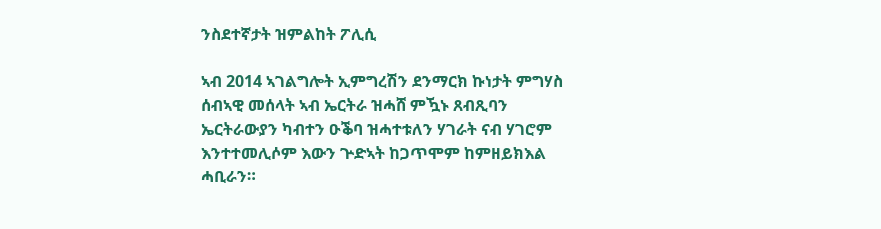ንስደተኛታት ዝምልከት ፖሊሲ

ኣብ 2014 ኣገልግሎት ኢምግረሽን ደንማርክ ኩነታት ምግሃስ ሰብኣዊ መሰላት ኣብ ኤርትራ ዝሓሸ ምዃኑ ጸብጺባን ኤርትራውያን ካብተን ዑቕባ ዝሓተቱለን ሃገራት ናብ ሃገሮም እንተተመሊሶም እውን ጕድኣት ከጋጥሞም ከምዘይክእል ሓቢራን።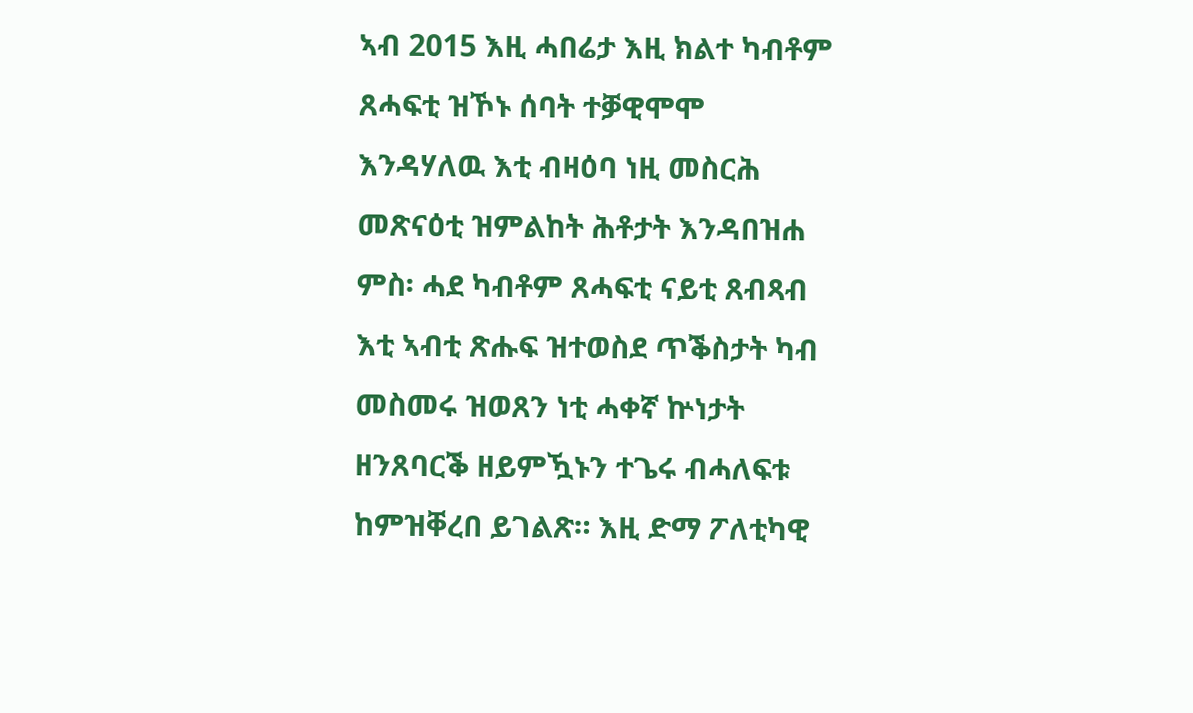ኣብ 2015 እዚ ሓበሬታ እዚ ክልተ ካብቶም ጸሓፍቲ ዝኾኑ ሰባት ተቓዊሞሞ እንዳሃለዉ እቲ ብዛዕባ ነዚ መስርሕ መጽናዕቲ ዝምልከት ሕቶታት እንዳበዝሐ ምስ፡ ሓደ ካብቶም ጸሓፍቲ ናይቲ ጸብጻብ እቲ ኣብቲ ጽሑፍ ዝተወስደ ጥቕስታት ካብ መስመሩ ዝወጸን ነቲ ሓቀኛ ኵነታት ዘንጸባርቕ ዘይምዃኑን ተጌሩ ብሓለፍቱ ከምዝቐረበ ይገልጽ። እዚ ድማ ፖለቲካዊ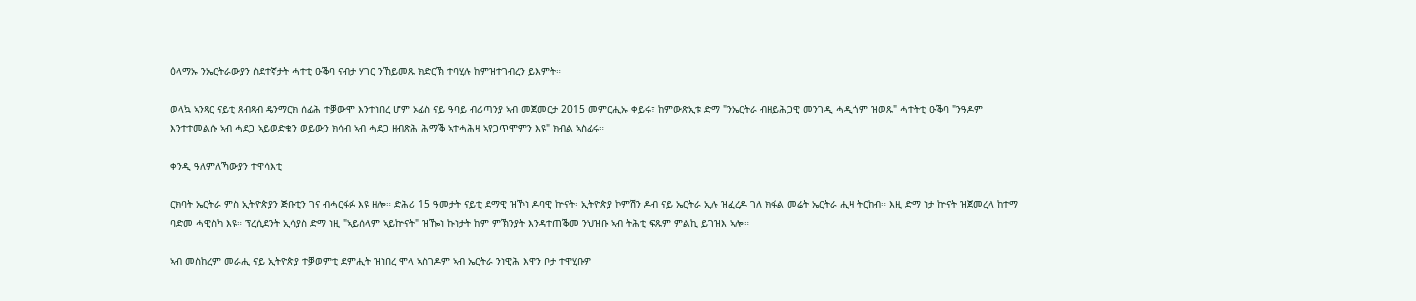ዕላማኡ ንኤርትራውያን ስደተኛታት ሓተቲ ዑቕባ ናብታ ሃገር ንኸይመጹ ክድርኽ ተባሂሉ ከምዝተገብረን ይእምት።

ወላኳ ኣንጻር ናይቲ ጸብጻብ ዴንማርክ ሰፊሕ ተቓውሞ እንተነበረ ሆም ኦፊስ ናይ ዓባይ ብሪጣንያ ኣብ መጀመርታ 2015 መምርሒኡ ቀይሩ፣ ከምውጽኢቱ ድማ "ንኤርትራ ብዘይሕጋዊ መንገዲ ሓዲጎም ዝወጹ" ሓተትቲ ዑቕባ "ንዓዶም እንተተመልሱ ኣብ ሓደጋ ኣይወድቁን ወይውን ክሳብ ኣብ ሓደጋ ዘብጽሕ ሕማቕ ኣተሓሕዛ ኣየጋጥሞምን እዩ" ክብል ኣስፊሩ።

ቀንዲ ዓለምለኻውያን ተዋሳእቲ

ርክባት ኤርትራ ምስ ኢትዮጵያን ጅቡቲን ገና ብሓርፋፉ እዩ ዘሎ። ድሕሪ 15 ዓመታት ናይቲ ደማዊ ዝኾነ ዶባዊ ኵናት፡ ኢትዮጵያ ኮምሽን ዶብ ናይ ኤርትራ ኢሉ ዝፈረዶ ገለ ክፋል መሬት ኤርትራ ሒዛ ትርከብ። እዚ ድማ ነታ ኵናት ዝጀመረላ ከተማ ባድመ ሓዊስካ እዩ። ፕረሲደንት ኢሳያስ ድማ ነዚ "ኣይሰላም ኣይኵናት" ዝዀነ ኩነታት ከም ምኽንያት እንዳተጠቕመ ንህዝቡ ኣብ ትሕቲ ፍጹም ምልኪ ይገዝእ ኣሎ።

ኣብ መስከረም መራሒ ናይ ኢትዮጵያ ተቓወምቲ ደምሒት ዝነበረ ሞላ ኣስገዶም ኣብ ኤርትራ ንነዊሕ እዋን ቦታ ተዋሂቡዎ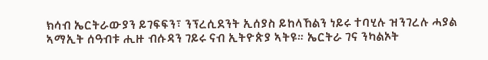ክሳብ ኤርትራውያን ይገፍፍን፣ ንፕረሲደንት ኢሰያስ ይከላኸልን ነይሩ ተባሂሉ ዝንገረሉ ሓያል ኣማኢት ሰዓብቱ ሒዙ ብሱዳን ገይሩ ናብ ኢትዮጵያ ኣትዩ። ኤርትራ ገና ንካልኦት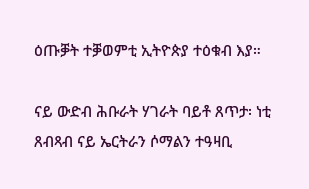ዕጡቓት ተቓወምቲ ኢትዮጵያ ተዕቁብ እያ።

ናይ ውድብ ሕቡራት ሃገራት ባይቶ ጸጥታ፡ ነቲ ጸብጻብ ናይ ኤርትራን ሶማልን ተዓዛቢ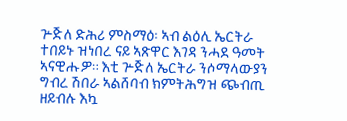ጕጅለ ድሕሪ ምስማዕ፡ ኣብ ልዕሊ ኤርትራ ተበይኑ ዝነበረ ናይ ኣጽዋር እገዳ ንሓደ ዓመት ኣናዊሑዎ። እቲ ጕጅለ ኤርትራ ንሶማላውያን ግብረ ሽበራ ኣልሸባብ ክምትሕግዝ ጭብጢ ዘይብሉ እኳ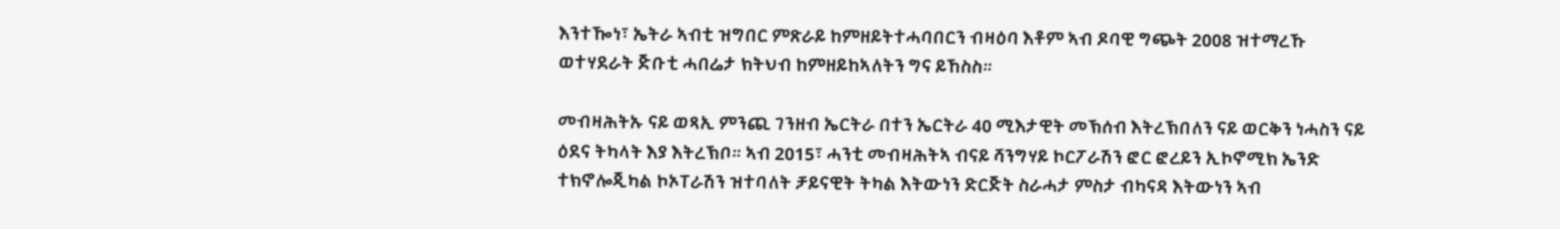እንተዀነ፣ ኤትራ ኣብቲ ዝግበር ምጽራይ ከምዘይትተሓባበርን ብዛዕባ እቶም ኣብ ዶባዊ ግጭት 2008 ዝተማረኹ ወተሃደራት ጅቡቲ ሓበሬታ ክትህብ ከምዘይከኣለትን ግና ይኸስስ።

መብዛሕትኡ ናይ ወጻኢ ምንጪ ገንዘብ ኤርትራ በተን ኤርትራ 40 ሚእታዊት መኽሰብ እትረኽበለን ናይ ወርቅን ነሓስን ናይ ዕደና ትካላት እያ እትረኽቦ። ኣብ 2015፣ ሓንቲ መብዛሕትኣ ብናይ ሻንግሃይ ኮርፖራሽን ፎር ፎረይን ኢኮኖሚክ ኤንድ ተክኖሎጂካል ኮኦፐራሽን ዝተባለት ቻይናዊት ትካል እትውነን ድርጅት ስራሓታ ምስታ ብካናዳ እትውነን ኣብ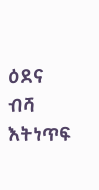ዕደና ብሻ እትነጥፍ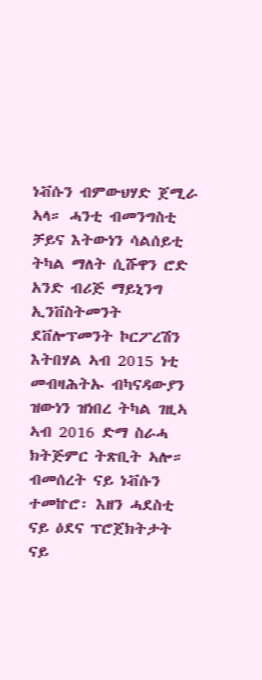ነቭሱን ብምውህሃድ ጀሚራ ኣላ። ሓንቲ ብመንግስቲ ቻይና እትውነን ሳልሰይቲ ትካል ማለት ሲሹዋን ሮድ አንድ ብሪጅ ማይኒንግ ኢንቨስትመንት ደቨሎፕመንት ኮርፖረሽን እትበሃል ኣብ 2015 ነቲ መብዛሕትኡ ብካናዳውያን ዝውነን ዝነበረ ትካል ገዚኣ ኣብ 2016 ድማ ስራሓ ክትጅምር ትጽቢት ኣሎ። ብመሰረት ናይ ነቭሱን ተመኵሮ፡ እዘን ሓደስቲ ናይ ዕደና ፕሮጀክትታት ናይ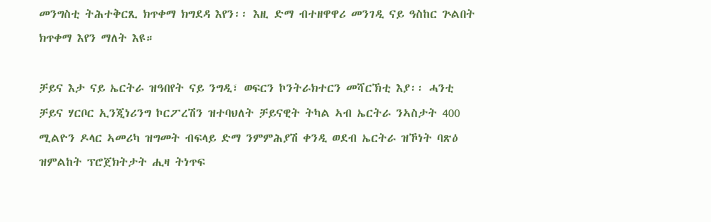መንግስቲ ትሕተቅርጺ ክጥቀማ ክግደዳ እየን፡፡ እዚ ድማ ብተዘዋዋሪ መንገዲ ናይ ዓስከር ጕልበት ክጥቀማ እየን ማለት እዩ።

ቻይና እታ ናይ ኤርትራ ዝዓበየት ናይ ንግዲ፣ ወፍርን ኮንትራክተርን መሻርኽቲ እያ፡፡ ሓንቲ ቻይና ሃርቦር ኢንጂነሪንግ ኮርፖረሽን ዝተባህለት ቻይናዊት ትካል ኣብ ኤርትራ ንኣስታት 400 ሚልዮን ዶላር ኣመሪካ ዝግመት ብፍላይ ድማ ንምምሕያሽ ቀንዲ ወደብ ኤርትራ ዝኾነት ባጽዕ ዝምልከት ፕሮጀክትታት ሒዛ ትነጥፍ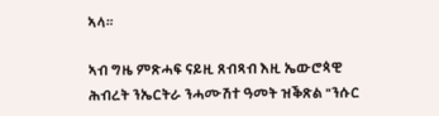ኣላ።

ኣብ ግዜ ምጽሓፍ ናይዚ ጸብጻብ እዚ ኤውሮጳዊ ሕብረት ንኤርትራ ንሓሙሽተ ዓመት ዝቕጽል "ንሱር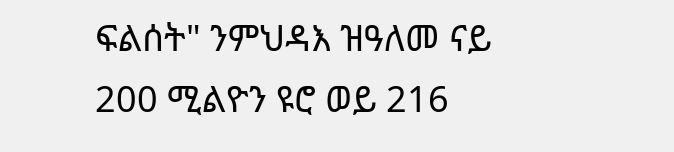ፍልሰት" ንምህዳእ ዝዓለመ ናይ 200 ሚልዮን ዩሮ ወይ 216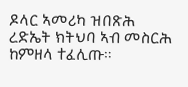ዶላር ኣመሪካ ዝበጽሕ ረድኤት ክትህባ ኣብ መስርሕ ከምዘላ ተፈሊጡ።